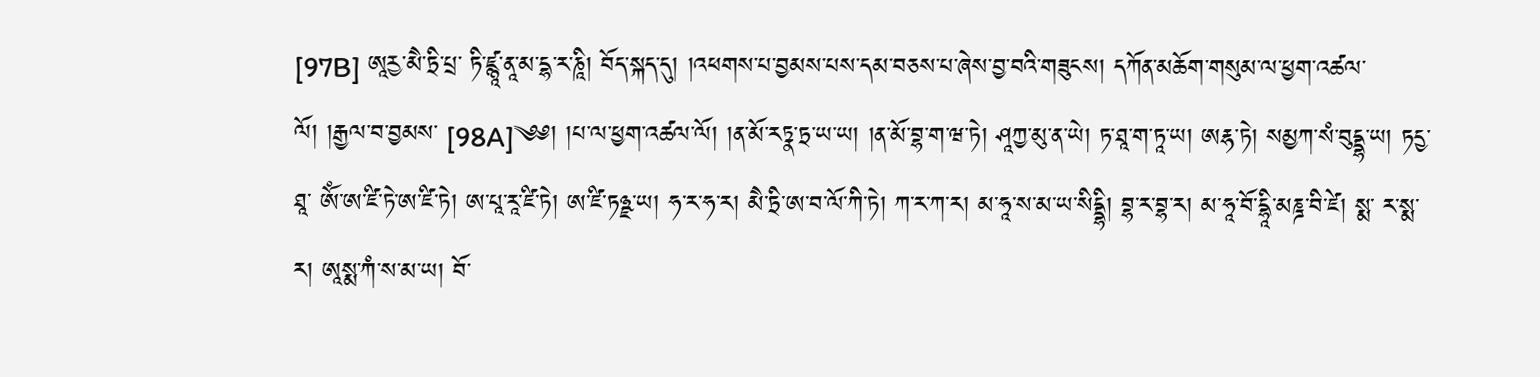[97B] ཨཱརྱ་མཻ་ཏྲི་པྲ་ ཏི་ཛྙཱ་ནཱ་མ་དྷ་ར་ཎཱི། བོད་སྐད་དུ། །འཕགས་པ་བྱམས་པས་དམ་བཅས་པ་ཞེས་བྱ་བའི་གཟུངས། དཀོན་མཆོག་གསུམ་ལ་ཕྱག་འཚལ་ལོ། །རྒྱལ་བ་བྱམས་ [98A]༄༅། །པ་ལ་ཕྱག་འཚལ་ལོ། །ན་མོ་རཏྣ་ཏྲ་ཡ་ཡ། །ན་མོ་བྷ་ག་ཝ་ཏེ། ཤཱཀྱ་མུ་ན་ཡེ། ཏ་ཐཱ་ག་ཏཱ་ཡ། ཨརྷ་ཏེ། སམྱཀ་སཾ་བུདྡྷ་ཡ། ཏདྱ་ཐཱ་ ཨོཾ་ཨ་ཛི་ཏེ་ཨ་ཛི་ཏེ། ཨ་པཱ་རཱ་ཛི་ཏེ། ཨ་ཛི་ཏཉྫ་ཡ། ཧ་ར་ཧ་ར། མཻ་ཏྲི་ཨ་བ་ལོ་ཀི་ཏེ། ཀ་ར་ཀ་ར། མ་ཧཱ་ས་མ་ཡ་སིདྡྷི། བྷ་ར་བྷ་ར། མ་ཧཱ་བོ་དྷཱི་མཎྜ་བི་ཛེ། སྨ་ ར་སྨ་ར། ཨཱསྨ་ཀཾ་ས་མ་ཡ། བོ་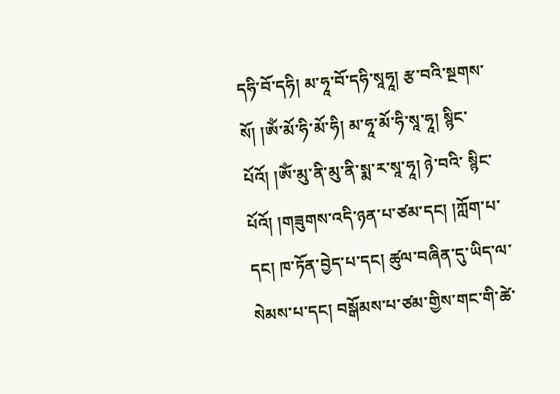དཧི་བོ་དཧི། མ་ཧཱ་བོ་དཧི་སཱཧཱ། རྩ་བའི་སྔགས་སོ། །ཨོཾ་མོ་ཧི་མོ་ཧི། མ་ཧཱ་མོ་ཧི་སཱ་ཧཱ། སྙིང་པོའོ། །ཨོཾ་མུ་ནི་མུ་ནི་སྨ་ར་སཱ་ཧཱ། ཉེ་བའི་ སྙིང་པོའོ། །གཟུགས་འདི་ཉན་པ་ཙམ་དང། །ཀློག་པ་དང། ཁ་ཏོན་བྱེད་པ་དང། ཚུལ་བཞིན་དུ་ཡིད་ལ་སེམས་པ་དང། བསྒོམས་པ་ཙམ་གྱིས་གང་གི་ཚེ་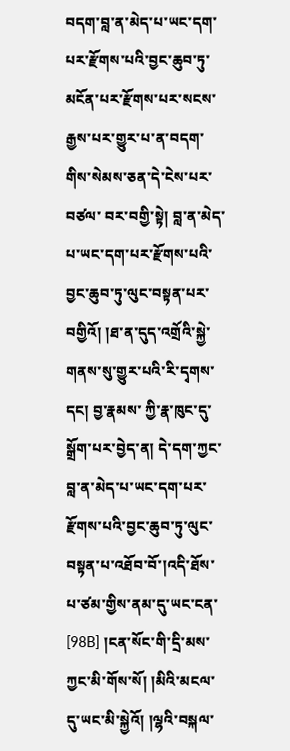བདག་བླ་ན་མེད་པ་ཡང་དག་པར་རྫོགས་པའི་བྱང་ཆུབ་ཏུ་མངོན་པར་རྫོགས་པར་སངས་རྒྱས་པར་གྱུར་པ་ན་བདག་གིས་སེམས་ཅན་དེ་ངེས་པར་བཙལ་ བར་བགྱི་སྟེ། བླ་ན་མེད་པ་ཡང་དག་པར་རྫོགས་པའི་བྱང་ཆུབ་ཏུ་ལུང་བསྟན་པར་བགྱིའོ། །ཐ་ན་དུད་འགྲོའི་སྐྱེ་གནས་སུ་གྱུར་པའི་རི་དྭགས་དང། བྱ་རྣམས་ ཀྱི་རྣ་ཁུང་དུ་སྒྲོག་པར་བྱེད་ན། དེ་དག་ཀྱང་བླ་ན་མེད་པ་ཡང་དག་པར་རྫོགས་པའི་བྱང་ཆུབ་ཏུ་ལུང་བསྟན་པ་འཐོབ་བོ་།འདི་ཐོས་པ་ཙམ་གྱིས་ནམ་དུ་ཡང་ངན་ [98B] །ངན་སོང་གི་དྲི་མས་ཀྱང་མི་གོས་སོ། །མིའི་མངལ་དུ་ཡང་མི་སྐྱེའོ། །ལྷའི་བསྐལ་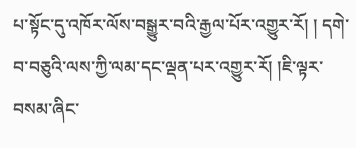པ་སྟོང་དུ་འཁོར་ལོས་བསྒྱུར་བའི་རྒྱལ་པོར་འགྱུར་རོ། ། དགེ་བ་བཅུའི་ལས་ཀྱི་ལམ་དང་ལྡན་པར་འགྱུར་རོ། །ཇི་ལྟར་བསམ་ཞིང་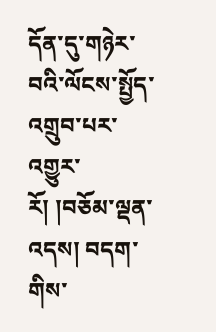དོན་དུ་གཉེར་བའི་ལོངས་སྤྱོད་འགྲུབ་པར་འགྱུར་རོ། །བཅོམ་ལྡན་འདས། བདག་གིས་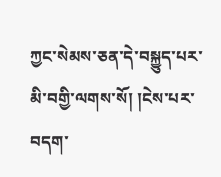ཀྱང་སེམས་ཅན་དེ་བསྐྱུད་པར་མི་བགྱི་ལགས་སོ། །ངེས་པར་བདག་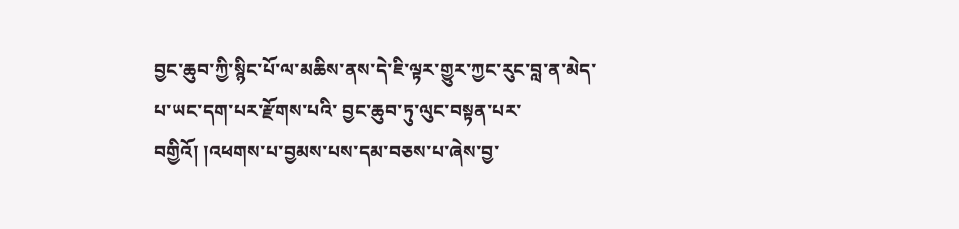བྱང་ཆུབ་ཀྱི་སྙིང་པོ་ལ་མཆིས་ནས་དེ་ཇི་ལྟར་གྱུར་ཀྱང་རུང་བླ་ན་མེད་པ་ཡང་དག་པར་རྫོགས་པའི་ བྱང་ཆུབ་ཏུ་ལུང་བསྟན་པར་བགྱིའོ། །འཕགས་པ་བྱམས་པས་དམ་བཅས་པ་ཞེས་བྱ་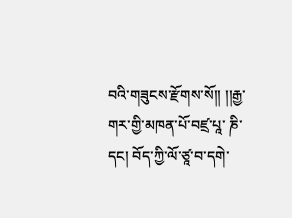བའི་གཟུངས་རྫོགས་སོ།། །།རྒྱ་གར་གྱི་མཁན་པོ་བཛྲ་པཱ་ ཎི་དང། བོད་ཀྱི་ལོ་ཙཱ་བ་དགེ་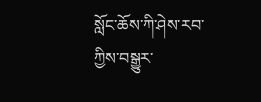སློང་ཆོས་ཀི་ཤེས་རབ་ཀྱིས་བསྒྱུར་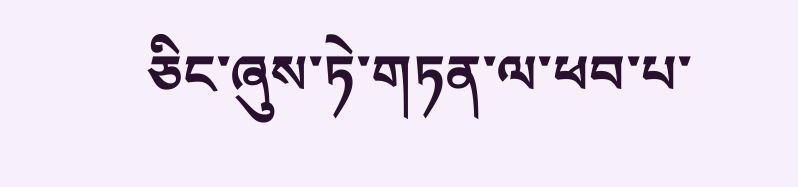ཅིང་ཞུས་ཏེ་གཏན་ལ་ཕབ་པ་